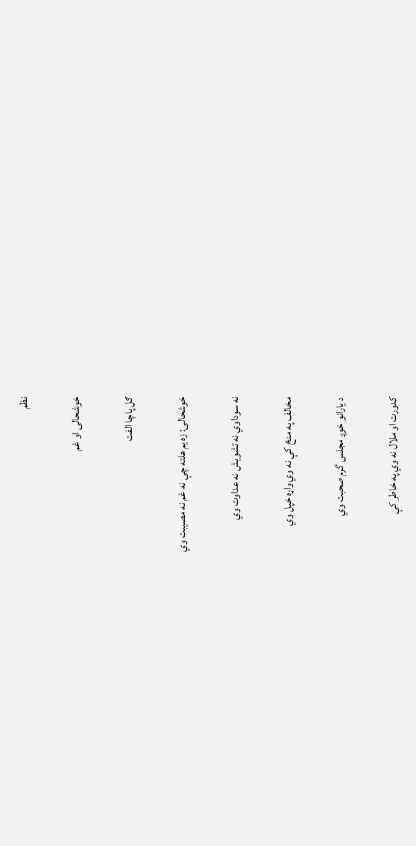نظم

خوشحالی او غم

ګل پاچا الفت

خوشحالی: زه يم هلته چې نه غم نه مصيبت وي

نه سوداوي نه تشويش نه عداوت وي

مخالف په منځ کې نه وي واړه خپل وي

د يارانو خوږ مجلس گرم صحبت وي

کدورت او ملال نه وي په خاطر کې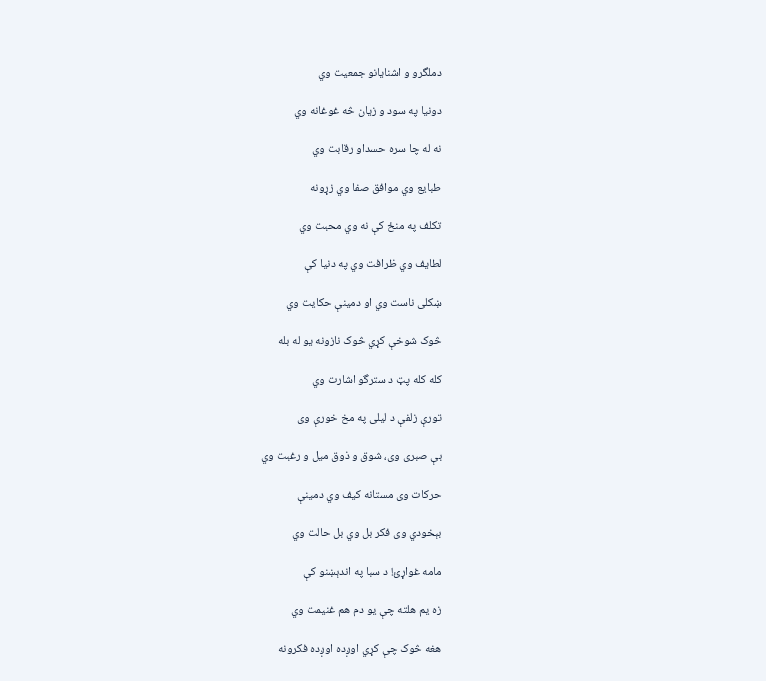دملگرو و اشنايانو جمعيت وي

دونيا په سود و زيان څه غوغانه وي

نه له چا سره حسداو رقابت وي

طبايع وي موافق صفا وي زړونه

تکلف په منځ کې نه وي محبت وي

لطايف وي ظرافت وي په دنيا کې

ښکلی ناست وي او دمينې حکايت وي

څوک شوخې کړي څوک نازونه يو له بله

کله کله پټ د سترگو اشارت وي

تورې زلفې د ليلی په مخ خورې وی

بې صبری وی، شوق و ذوق ميل و رغبت وي

حرکات وی مستانه کيف وي دمينې

بېخودي وی فکر بل وي بل حالت وي

مامه غواړئ! د سبا په اندېښنو کې

زه يم هلته چې يو دم هم غنيمت وي

هغه څوک چې کړي اوږده اوږده فکرونه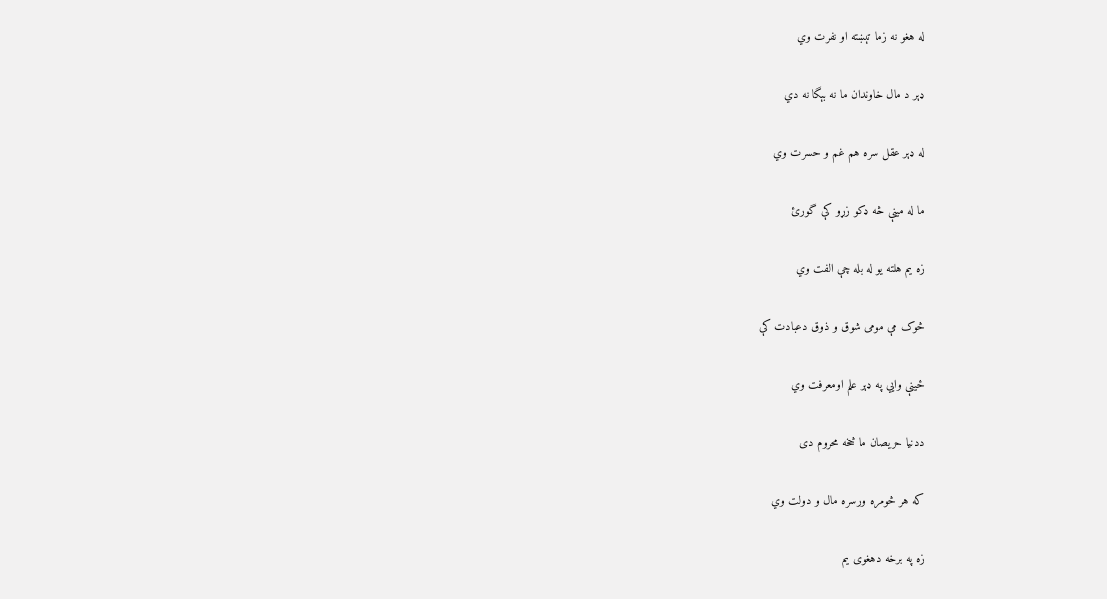له هغو نه زما تېښته او نفرت وي

ډېر د مال خاوندان ما نه بېگا نه دي

له ډېر عقل سره هم غم و حسرت وي

ما له مينې څه ډکو زړو کې گورئ

زه يم هلته يو له بله چې الفت وي

څوک مې مومی شوق و ذوق دعبادت کې

ځينې وايي په ډېر علم اومعرفت وي

ددنيا حريصان ما څخه محروم دی

که هر څومره ورسره مال و دولت وي

زه په برخه دهغوی يم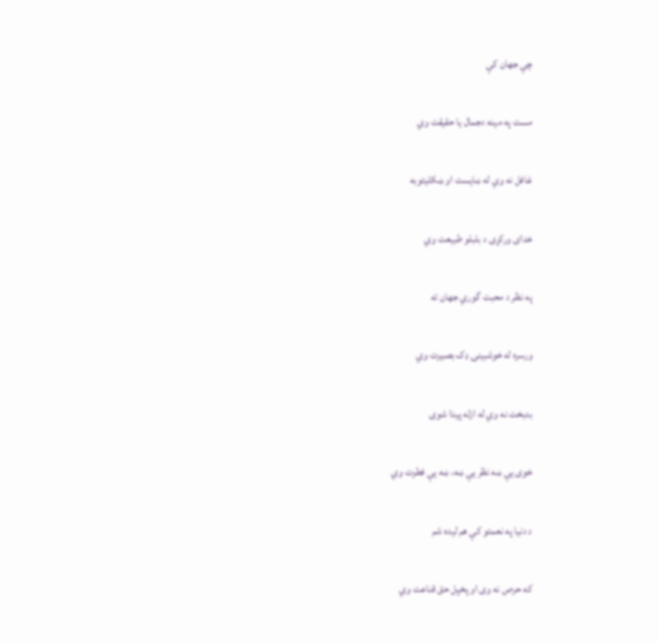چې جهان کې

مست په مينه دجمال يا حقيقت وي

غافل نه وي له ښايست او ښکليتوبه

خدای ورکړی د بلبلو طبيعت وي

په نظر د محبت گوري جهان ته

ورسره له خوشبينۍ ډک بصيرت وي

بدبخت نه وي له ازله پيدا شوی

خوی يې ښه نظر يې ښه، ښه يې فطرت وي

د دنيا په نعمتو کې هم ليده شم

که حرص نه وی او پخپل حق قناعت وي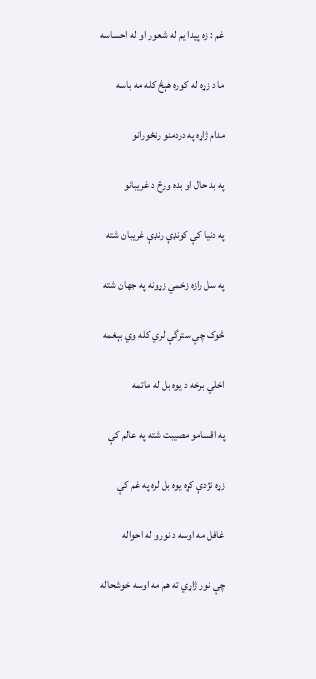غم : زه پيدا يم له شعور او له احساسه

ما د زړه له کوره هېڅ کله مه باسه

مدام ژاړه په دردمنو رنځورانو

په بد حال او بده ورځ د غريبانو

په دنيا کې کونډې رنډې غريبان شته

په سل رازه زخمي زړونه په جهان شته

څوک چې سترگې لري کله وي بېغمه

اخلي برخه د يوه بل له ماتمه

په اقسامو مصيبت شته په عالم کې

زړه نژدې کړه يوه بل لره په غم کې

غافل مه اوسه د نورو له احواله

چې نور ژاړي ته هم مه اوسه خوشحاله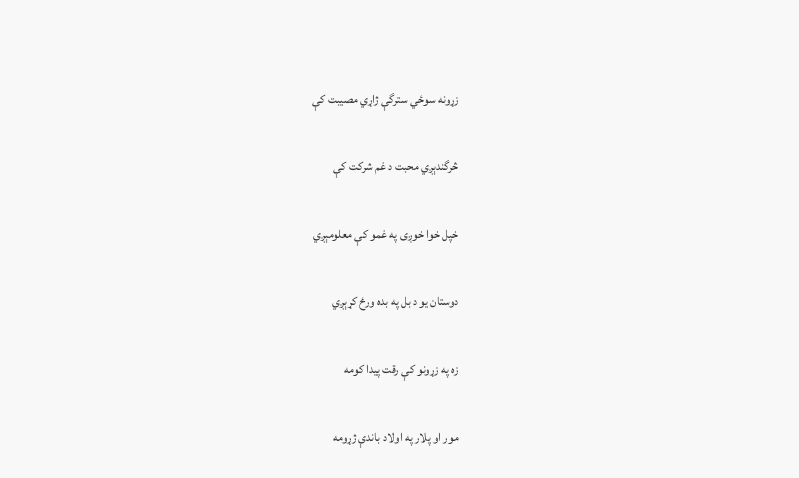زړونه سوځي سترگې ژاړي مصيبت کې

څرگندېږي محبت د غم شرکت کې

خپل خوا خوږی په غمو کې معلومېږي

دوستان يو د بل په بده ورځ کړېږي

زه په زړونو کې رقت پيدا کومه

مور او پلار په اولاد باندې ژړومه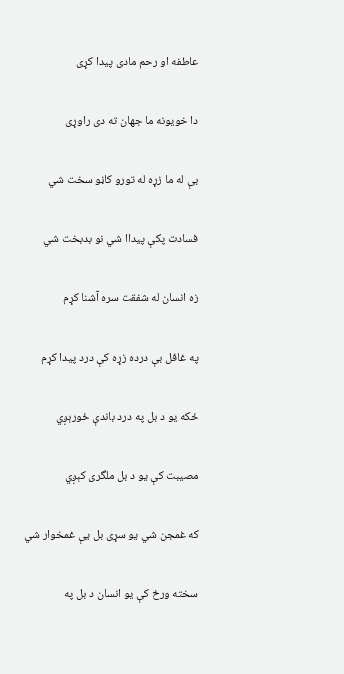عاطفه او رحم مادی پيدا کړی

دا خويونه ما جهان ته دی راوړی

بې له ما زړه له تورو کاڼو سخت شي

فسادت پکې پيداا شي نو بدبخت شي

زه انسان له شفقت سره آشنا کړم

په غافل بې درده زړه کې درد پيدا کړم

ځکه يو د بل په درد باندې ځورېږي

مصيبت کې يو د بل ملگری کېږي

که غمجن شي يو سړی بل يې غمخوار شي

سخته ورځ کې يو انسان د بل په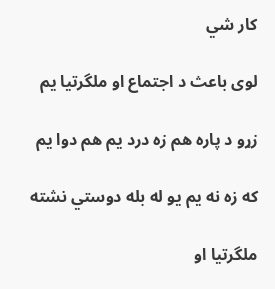کار شي

لوی باعث د اجتماع او ملگرتيا يم

زړو د پاره هم زه درد يم هم دوا يم

که زه نه يم يو له بله دوستي نشته

ملگرتيا او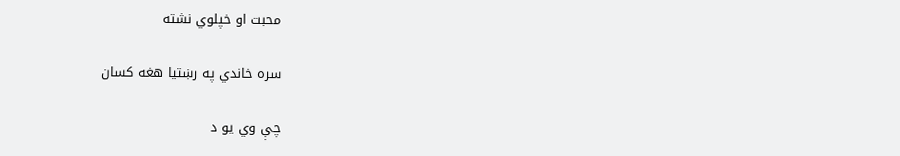محبت او خپلوي نشته

سره خاندي په رښتيا هغه کسان

چې وي يو د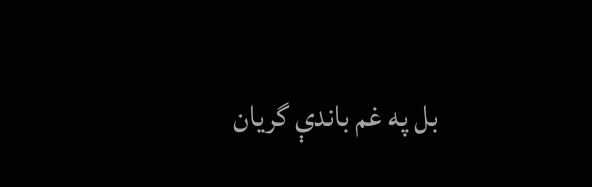بل په غم باندې گريان